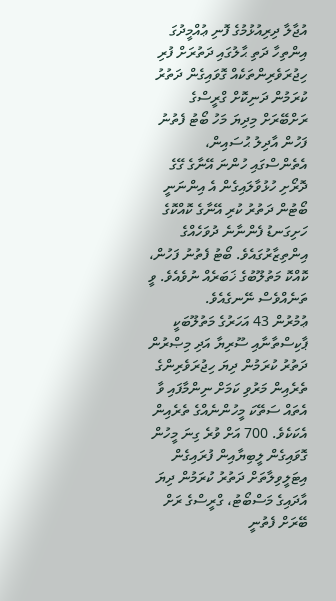އުޖާލާ ދިރިއުޅުމުގެ ފޮނި ޢުއްމީދުގަ އިންތިހާ ދަތި ޙާލުގައި ދަތުރަށް ފުރި ހިޖުރަވެރިންތަކެއް ގޮވައިގެން ދަތުރު ކުރަމުން ދަނިކޮށް ގްރީސްގެ ރަށްބޭރަށް މިދިޔަ މަހު ބޯޓު ފެތުނު ފަހުން އާދިލު ޙުސައިން، އެތެންސްގައި ހުންނަ އޭނާގެ ގޭގެ ދޮރޯށި ހުޅުވާލައިގެން އެ އިންނަނީ ބޯޓުން ދަތުރު ކުރި އޭނާގެ ކޮއްކޮގެ ހަށިގަނޑު ފެންނާނެ ދުވަހެއްގެ އިންތިޒާރުގައެވެ. ބޯޓު ފެތުނު ފަހުން، ކޮއްކޮ މަތުލޫބުގެ ޚަބަރެއް ނުވެއެވެ. ވީ ތަނެއްވެސް ނޭނގެއެވެ.
ޢުމުރުން 43 އަހަރުގެ މަތުލޫބަކީ ޕާކިސްތާނާއި ސޫރިޔާ އަދި މިޞްރުން ދަތުރު ކުރަމުން ދިޔަ ހިޖުރަވެރިންގެ ތެރެއިން މަރުވި ކަމަށް ނިންމާފައި ވާ އެތައް ސަތޭކަ މީހުންނެއްގެ ތެރެއިން އެކަކެވެ. 700 އަށް ވުރެ ގިނަ މީހުން ގޮވައިގެން ލީބިޔާއިން ފުރައިގެން އިޓަލީވިލާތަށް ދަތުރު ކުރަމުން ދިޔަ އާދައިގެ މަސްބޯޓު، ގްރީސްގެ ރަށް ބޭރަށް ފެތުނީ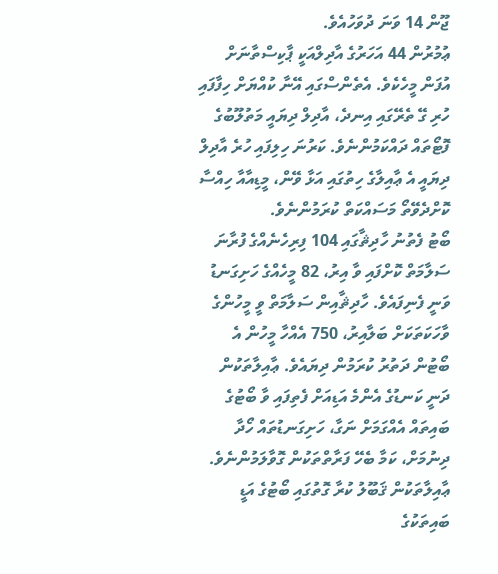ޖޫން 14 ވަނަ ދުވަހުއެވެ.
ޢުމުރުން 44 އަހަރުގެ އާދިލްއަކީ ޕާކިސްތާނަށް އުފަން މީހެކެވެ. އެތެންސްގައި އޭނާ ކުއްޔަށް ހިފާފައި ހުރި ގޭ ތެރޭގައި އިނދެ، އާދިލް ދިޔައީ މަތުލޫބުގެ ފޮޓޯތައް ދައްކަމުންނެވެ. ކަރުނަ ހިލިފައި ހުރެ އާދިލް ދިޔައީ އެ ޢާއިލާގެ ހިތުގައި އަޅާ ވޭން، މީޑިއާއާ ހިއްސާ ކޮށްދެވޭތޯ މަސައްކަތް ކުރަމުންނެވެ.
ބޯޓު ފެތުނު ހާދިޘާގައި 104 ފިރިހެނެއްގެ ފުރާނަ ސަލާމަތް ކޮށްފައި ވާ އިރު، 82 މީހެއްގެ ހަށިގަނޑު ވަނީ ފެނިފައެވެ. ހާދިޘާއިން ސަލާމަތް ވީ މީހުންގެ ވާހަކަތަކަށް ބަލާއިރު، 750 އެއްހާ މީހުން އެ ބޯޓުން ދަތުރު ކުރަމުން ދިޔައެވެ. ޢާއިލާތަކުން ދަނީ ކަނޑުގެ އެންމެ އަޑިއަށް ފެތިފައި ވާ ބޯޓުގެ ބައިތައް އެއްގަމަށް ނަގާ، ހަށިގަނޑުތައް ހޯދާ ދިނުމަށް، ކަމާ ބެހޭ ފަރާތްތަކުން ގޮވާލަމުންނެވެ. ޢާއިލާތަކުން ޤަބޫލު ކުރާ ގޮތުގައި ބޯޓުގެ އަޑީ ބައިތަކުގެ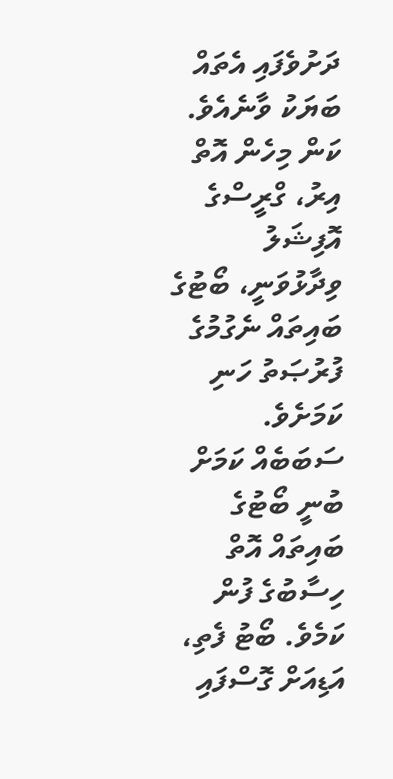ދަށުވެފައި އެތައް ބަޔަކު ވާނެއެވެ.
ކަން މިހެން އޮތް އިރު، ގްރީސްގެ އޮފިޝަލު ވިދާޅުވަނީ، ބޯޓުގެ ބައިތައް ނެގުމުގެ ފުރުޞަތު ހަނި ކަމަށެވެ. ސަބަބެއް ކަމަށް ބުނީ ބޯޓުގެ ބައިތައް އޮތް ހިސާބުގެ ފުން ކަމެވެ. ބޯޓު ފެތި، އަޑިއަށް ގޮސްފައި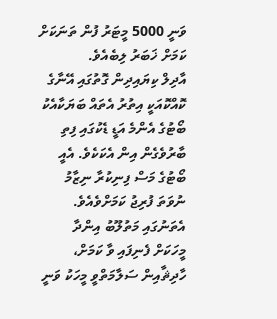ވަނީ 5000 މީޓަރު ފުން ތަނަކަށް ކަމަށް ޚަބަރު ލިބެއެވެ.
އާދިލް ކިޔައިދިން ގޮތުގައި އޭނާގެ ކޮއްކޮއަކީ އިތުރު އެތައް ބަޔަކާއެކު ބޯޓުގެ އެންމެ އަޑީ ޑެކުގައި ފިތި ބާރުވެގެން އިން އެކަކެވެ. އެއީ ބޯޓުގެ މަސް ފިނިކުރާ ނިޒާމު ނުވަތަ ފުރިޖު ކަމަށްވެއެވެ. އެތަނުގައި މަތުލޫބު އިންދާ މީހަކަށް ފެނިފައި ވާ ކަމަށް، ހާދިޘާއިން ސަލާމަތްވީ މީހަކު ވަނީ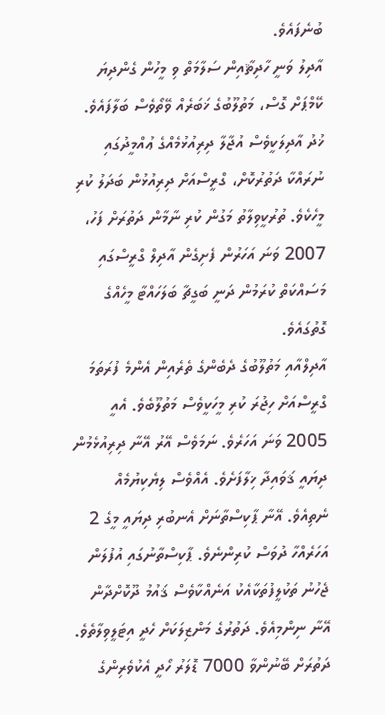ބުނެފައެވެ.
އާދިލު ވަނީ ހާދިޘާއިން ސަލާމަތް ވި މީހުން ގެންދިޔަ ކޭމްޕަށް ގޮސް، މަތުލޫބުގެ ޚަބަރެއް ވޭތޯވެސް ބަލާފައެވެ.
ޚުދު އާދިލަކީވެސް އުޖާލާ ދިރިއުޅުމެއްގެ ޢުއްމީދުގައި ނުރައްކާ ދަތުރުކޮށް، ގްރީސްއަށް ދިރިއުޅުން ބަދަލު ކުރި މީހެކެވެ. ތުރުކީވިލާތު މަގުން ކުރި ނާމާން ދަތުރަށް ފަހު، 2007 ވަނަ އަހަރުން ފެށިގެން އާދިލް ގްރީސްގައި މަސައްކަތް ކުރަމުން ދަނީ ބަގީޗާ ބަލަހައްޓާ މީހެއްގެ ގޮތުގައެވެ.
އާދިލްއާއި މަތުލޫބުގެ ދެބެންގެ ތެރެއިން އެންމެ ފުރަތަމަ ގްރީސްއަށް ހިޖުރަ ކުރި މީހަކީވެސް މަތުލޫބެވެ. އެއީ 2005 ވަނަ އަހަރެވެ. ނަމަވެސް އޭރު އޭނާ ދިރިއުޅެމުން ދިޔައީ ޤަވައިދާ ޚިލާފަށެވެ. އެއްވެސް ލިޔެކިޔުމެއް ނެތިއެވެ. އޭނާ ޕާކިސްތާނަށް އެނބުރި ދިޔައީ މީގެ 2 އަހަރެއްހާ ދުވަސް ކުރިންނެވެ. ޕާކިސްތާނުގައި އުފުލަން ޖެހުނު ތަކުލީފުތަކާއެކު އަނެއްކާވެސް ޤައުމު ދޫކޮށްދާން އޭނާ ނިންމިއެވެ. ދަތުރުގެ މަންޒިލަކަށް ހެދީ އިޓަލީވިލާތެވެ. ދަތުރަށް ބޭނުންވާ 7000 ޑޮލަރު ހޯދީ އެކުވެރިންގެ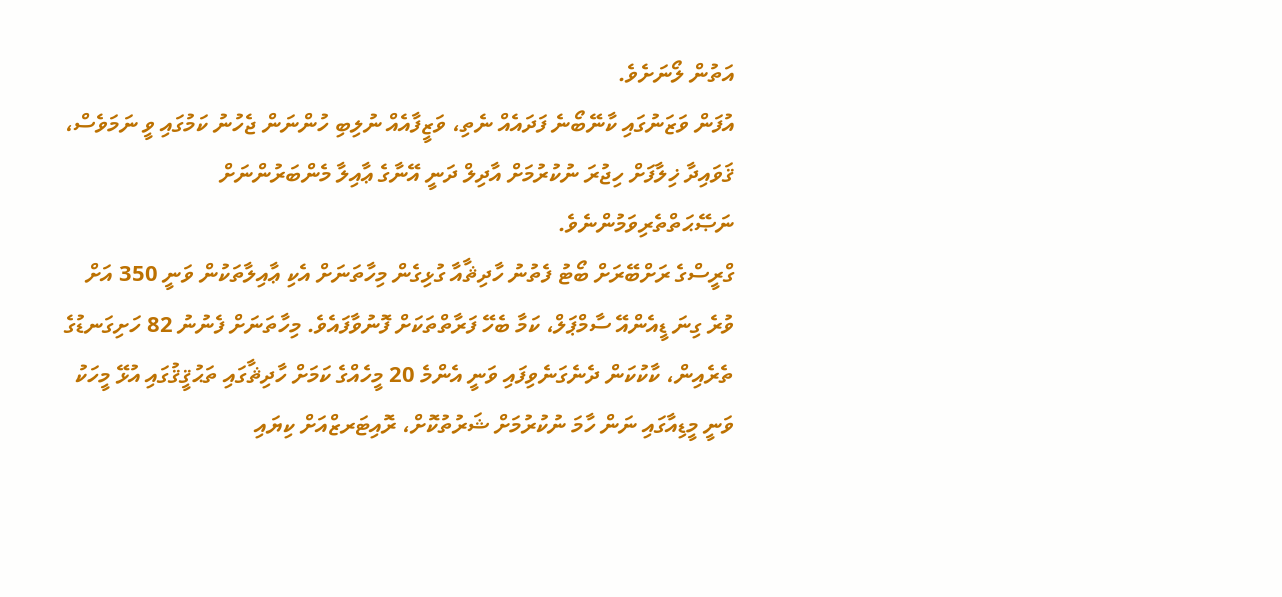އަތުން ލޯނަށެވެ.
އުފަން ވަޒަނުގައި ކާނޭބޯނެ ފަދައެއް ނެތި، ވަޒީފާއެއް ނުލިބި ހުންނަން ޖެހުނު ކަމުގައި ވީ ނަމަވެސް، ޤަވައިދާ ޚިލާފަށް ހިޖުރަ ނުކުރުމަށް އާދިލް ދަނީ އޭނާގެ ޢާއިލާ މެންބަރުންނަށް ނަޞޭޙަތްތެރިވަމުންނެވެ.
ގްރީސްގެ ރަށްބޭރަށް ބޯޓު ފެތުނު ހާދިޘާއާ ގުޅިގެން މިހާތަނަށް އެކި ޢާއިލާތަކުން ވަނީ 350 އަށް ވުރެ ގިނަ ޑީއެންއޭ ސާމްޕަލް، ކަމާ ބެހޭ ފަރާތްތަކަށް ފޮނުވާފައެވެ. މިހާތަނަށް ފެނުނު 82 ހަށިގަނޑުގެ ތެރެއިން، ކާކުކަން ދެނެގަނެވިފައި ވަނީ އެންމެ 20 މީހެއްގެ ކަމަށް ހާދިޘާގައި ތަޙުޤީޤުގައި އުޅޭ މީހަކު ވަނީ މީޑިއާގައި ނަން ހާމަ ނުކުރުމަށް ޝަރުތުކޮށް، ރޮއިޓަރޒްއަށް ކިޔައި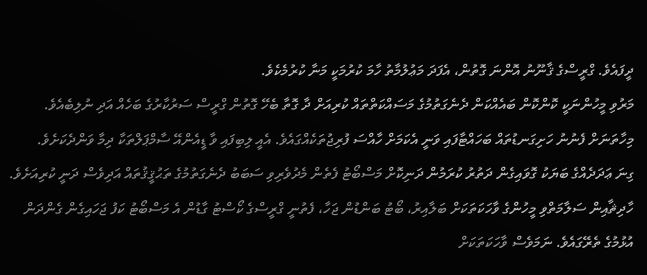ދީފައެވެ. ގްރީސްގެ ޤާނޫނު އޮންނަ ގޮތުން، އެފަދަ މަޢުލުމާތު ހާމަ ކުރުމަކީ މަނާ ކުރުމެކެވެ.
މަރުވި މީހުންނަކީ ކޮންކޮން ބައެއްކަން ދެނެގަތުމުގެ މަސައްކަތްތައް ކުރިއަށް ދާ ގޮތާ ބެހޭ ގޮތުން ގްރީސް ސަރުކާރުގެ ބަހެއް އަދި ނުލިބެއެވެ. މިހާތަނަށް ފެނުނު ހަށިގަނޑުތައް ބަހައްޓާފައި ވަނީ އެކަމަށް ހާއްސަ ފުރިޖުތަކެއްގައެވެ. އެއީ ލިބިފައި ވާ ޑީއެންއޭ ސާމްޕަލްތަކާ ދިމާ ވަންދެކަށެވެ.
ގިނަ ޢަދަދެއްގެ ބަޔަކު ގޮވައިގެން ދަތުރު ކުރަމުން ދަނިކޮށް މަސްބޯޓު ފެތެން މެދުވެރިވި ސަބަބު ދެނެގަތުމުގެ ތަޙުޤީޤުތައް އަދިވެސް ދަނީ ކުރިއަށެވެ. ހާދިޘާއިން ސަލާމަތްވި މީހުންގެ ވާހަކަތަކަށް ބަލާއިރު، ބޯޓު ބަންޑުން ޖަހާ، ފެތުނީ ގްރީސްގެ ކޯސްޓު ގާޑުން އެ މަސްބޯޓު ކަފު ޖަހައިގެން ގެންދަން އުޅުމުގެ ތެރޭގައެވެ. ނަމަވެސް ވާހަކަތަކަށް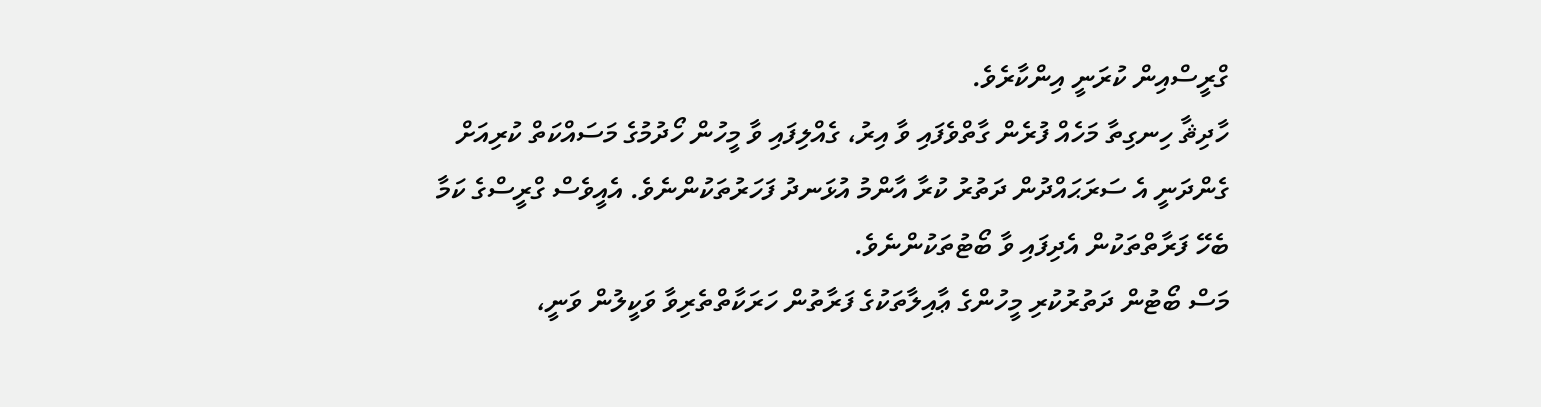ގްރީސްއިން ކުރަނީ އިންކާރެވެ.
ހާދިޘާ ހިނގިތާ މަހެއް ފުރެން ގާތްވެފައި ވާ އިރު، ގެއްލިފައި ވާ މީހުން ހޯދުމުގެ މަސައްކަތް ކުރިއަށް ގެންދަނީ އެ ސަރަޙައްދުން ދަތުރު ކުރާ އާންމު އުޅަނދު ފަހަރުތަކުންނެވެ. އެއީވެސް ގްރީސްގެ ކަމާ ބެހޭ ފަރާތްތަކުން އެދިފައި ވާ ބޯޓުތަކުންނެވެ.
މަސް ބޯޓުން ދަތުރުކުރި މީހުންގެ ޢާއިލާތަކުގެ ފަރާތުން ހަރަކާތްތެރިވާ ވަކީލުން ވަނީ،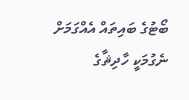ބޯޓުގެ ބައިތައް އެއްގަމަށް ނެގުމަކީ ހާދިޘާގެ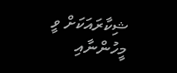ޝިކާރައަކަށް ވީ މީހުންނާއި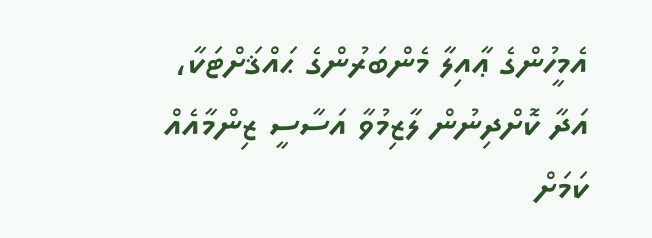އެމީހުންގެ ޢާއިލާ މެންބަރުންގެ ޙައްޤަށްޓަކާ، އަދާ ކޮށްދިނުން ލާޒިމުވާ އަސާސީ ޒިންމާއެއް ކަމަށް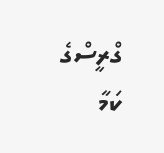ގްރީސްގެ ކަމާ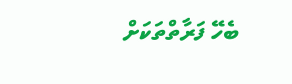ބެހޭ ފަރާތްތަކަށް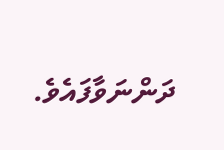ދަންނަވާފައެވެ.